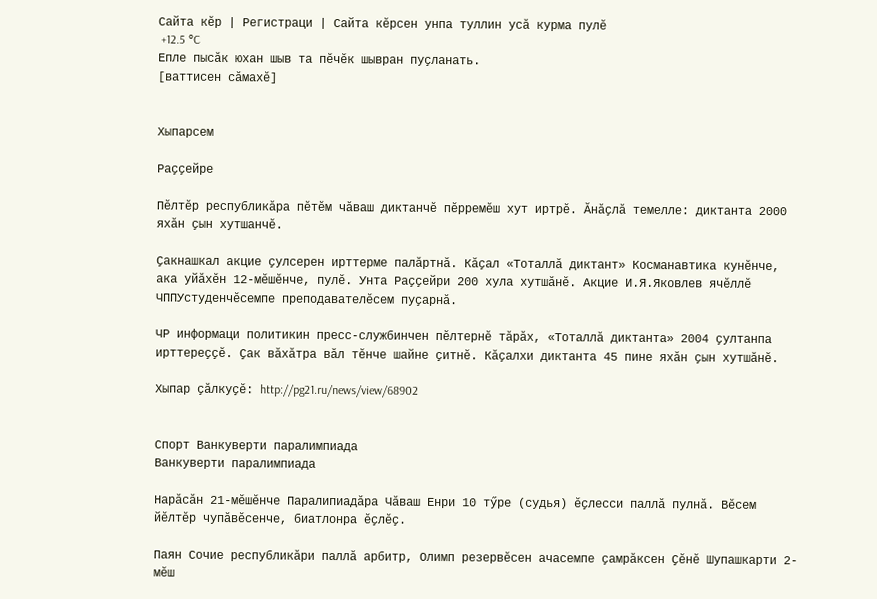Сайта кӗр | Регистраци | Сайта кӗрсен унпа туллин усӑ курма пулӗ
 +12.5 °C
Епле пысӑк юхан шыв та пӗчӗк шывран пуҫланать.
[ваттисен сӑмахӗ]


Хыпарсем

Раҫҫейре

Пӗлтӗр республикӑра пӗтӗм чӑваш диктанчӗ пӗрремӗш хут иртрӗ. Ӑнӑҫлӑ темелле: диктанта 2000 яхӑн ҫын хутшанчӗ.

Ҫакнашкал акцие ҫулсерен ирттерме палӑртнӑ. Кӑҫал «Тоталлӑ диктант» Косманавтика кунӗнче, ака уйӑхӗн 12-мӗшӗнче, пулӗ. Унта Раҫҫейри 200 хула хутшӑнӗ. Акцие И.Я.Яковлев ячӗллӗ ЧППУстуденчӗсемпе преподавателӗсем пуҫарнӑ.

ЧР информаци политикин пресс-службинчен пӗлтернӗ тӑрӑх, «Тоталлӑ диктанта» 2004 ҫултанпа ирттереҫҫӗ. Ҫак вӑхӑтра вӑл тӗнче шайне ҫитнӗ. Кӑҫалхи диктанта 45 пине яхӑн ҫын хутшӑнӗ.

Хыпар ҫӑлкуҫӗ: http://pg21.ru/news/view/68902


Спорт Ванкуверти паралимпиада
Ванкуверти паралимпиада

Нарӑсӑн 21-мӗшӗнче Паралипиадӑра Чӑваш Енри 10 тӳре (судья) ӗҫлесси паллӑ пулнӑ. Вӗсем йӗлтӗр чупӑвӗсенче, биатлонра ӗҫлӗҫ.

Паян Сочие республикӑри паллӑ арбитр, Олимп резервӗсен ачасемпе ҫамрӑксен Ҫӗнӗ Шупашкарти 2-мӗш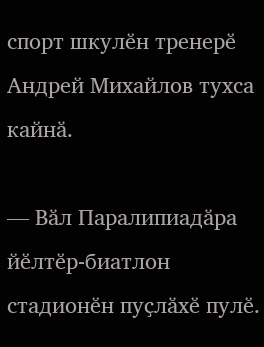спорт шкулӗн тренерӗ Андрей Михайлов тухса кайнӑ.

— Вӑл Паралипиадӑра йӗлтӗр-биатлон стадионӗн пуҫлӑхӗ пулӗ.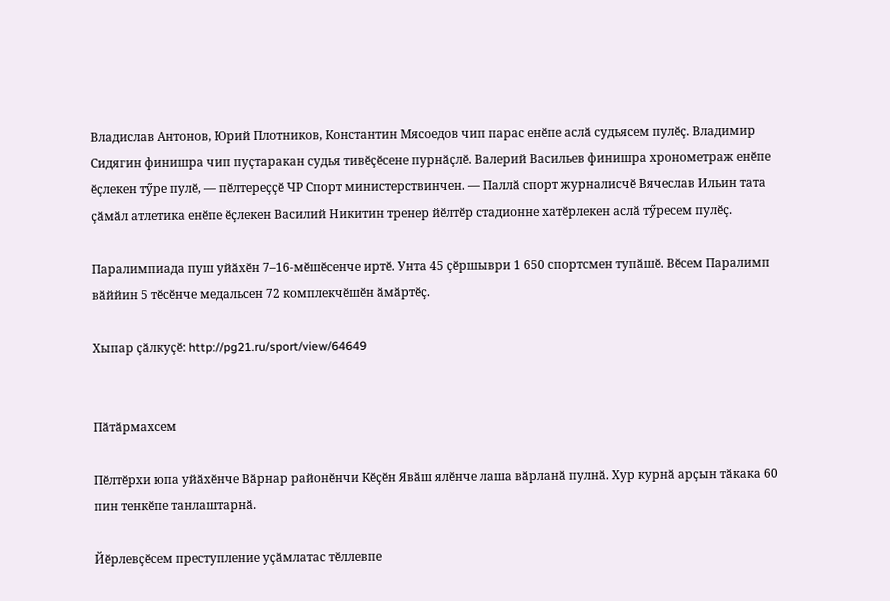Владислав Антонов, Юрий Плотников, Константин Мясоедов чип парас енӗпе аслӑ судьясем пулӗҫ. Владимир Сидягин финишра чип пуҫтаракан судья тивӗҫӗсене пурнӑҫлӗ. Валерий Васильев финишра хронометраж енӗпе ӗҫлекен тӳре пулӗ, — пӗлтереҫҫӗ ЧР Спорт министерствинчен. — Паллӑ спорт журналисчӗ Вячеслав Ильин тата ҫӑмӑл атлетика енӗпе ӗҫлекен Василий Никитин тренер йӗлтӗр стадионне хатӗрлекен аслӑ тӳресем пулӗҫ.

Паралимпиада пуш уйӑхӗн 7–16-мӗшӗсенче иртӗ. Унта 45 ҫӗршыври 1 650 спортсмен тупӑшӗ. Вӗсем Паралимп вӑййин 5 тӗсӗнче медальсен 72 комплекчӗшӗн ӑмӑртӗҫ.

Хыпар ҫӑлкуҫӗ: http://pg21.ru/sport/view/64649


Пӑтӑрмахсем

Пӗлтӗрхи юпа уйӑхӗнче Вӑрнар районӗнчи Кӗҫӗн Явӑш ялӗнче лаша вӑрланӑ пулнӑ. Хур курнӑ арҫын тӑкака 60 пин тенкӗпе танлаштарнӑ.

Йӗрлевҫӗсем преступление уҫӑмлатас тӗллевпе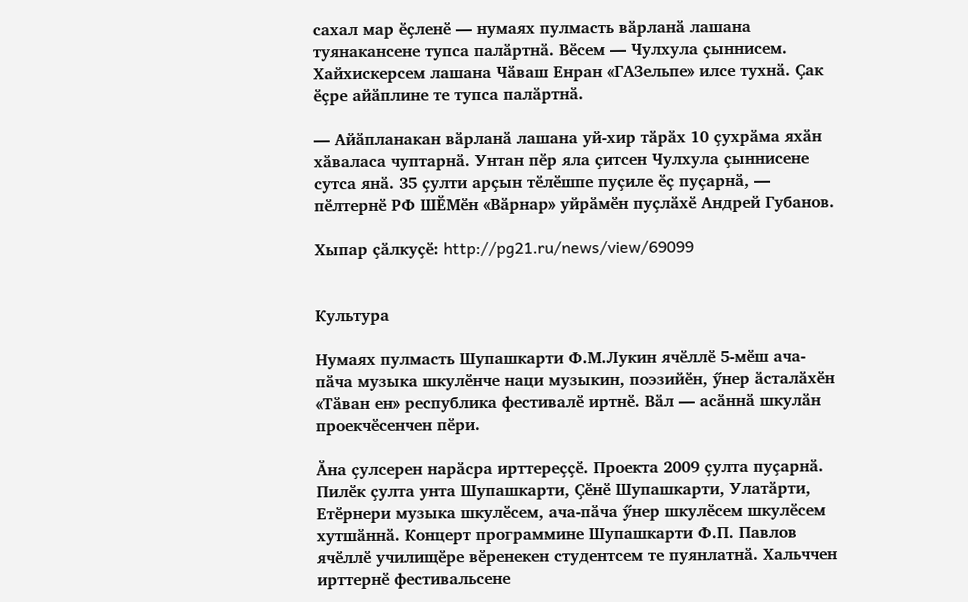сахал мар ӗҫленӗ — нумаях пулмасть вӑрланӑ лашана туянакансене тупса палӑртнӑ. Вӗсем — Чулхула ҫыннисем. Хайхискерсем лашана Чӑваш Енран «ГАЗельпе» илсе тухнӑ. Ҫак ӗҫре айӑплине те тупса палӑртнӑ.

— Айӑпланакан вӑрланӑ лашана уй-хир тӑрӑх 10 ҫухрӑма яхӑн хӑваласа чуптарнӑ. Унтан пӗр яла ҫитсен Чулхула ҫыннисене сутса янӑ. 35 ҫулти арҫын тӗлӗшпе пуҫиле ӗҫ пуҫарнӑ, — пӗлтернӗ РФ ШӖМӗн «Вӑрнар» уйрӑмӗн пуҫлӑхӗ Андрей Губанов.

Хыпар ҫӑлкуҫӗ: http://pg21.ru/news/view/69099


Культура

Нумаях пулмасть Шупашкарти Ф.М.Лукин ячӗллӗ 5-мӗш ача-пӑча музыка шкулӗнче наци музыкин, поэзийӗн, ӳнер ӑсталӑхӗн «Тӑван ен» республика фестивалӗ иртнӗ. Вӑл — асӑннӑ шкулӑн проекчӗсенчен пӗри.

Ӑна ҫулсерен нарӑсра ирттереҫҫӗ. Проекта 2009 ҫулта пуҫарнӑ. Пилӗк ҫулта унта Шупашкарти, Ҫӗнӗ Шупашкарти, Улатӑрти, Етӗрнери музыка шкулӗсем, ача-пӑча ӳнер шкулӗсем шкулӗсем хутшӑннӑ. Концерт программине Шупашкарти Ф.П. Павлов ячӗллӗ училищӗре вӗренекен студентсем те пуянлатнӑ. Хальччен ирттернӗ фестивальсене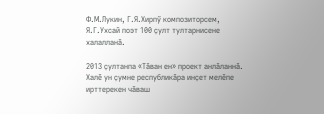Ф.М.Лукин, Г.Я.Хирпӳ композиторсем, Я.Г.Ухсай поэт 100 ҫулт тултарнисене халалланӑ.

2013 ҫултанпа «Тӑван ен» проект анлӑланнӑ. Халӗ ун ҫумне республикӑра инҫет мелӗпе ирттерекен чӑваш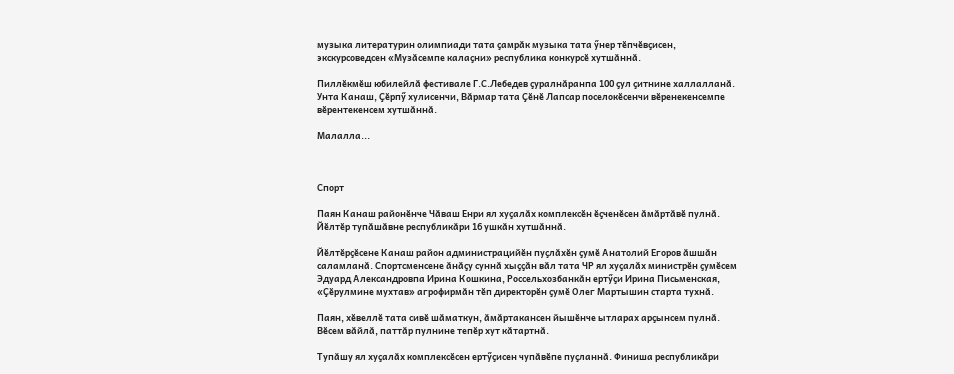музыка литературин олимпиади тата ҫамрӑк музыка тата ӳнер тӗпчӗвҫисен, экскурсоведсен «Музӑсемпе калаҫни» республика конкурсӗ хутшӑннӑ.

Пиллӗкмӗш юбилейлӑ фестивале Г.С.Лебедев ҫуралнӑранпа 100 ҫул ҫитнине халлалланӑ. Унта Канаш, Ҫӗрпӳ хулисенчи, Вӑрмар тата Ҫӗнӗ Лапсар поселокӗсенчи вӗренекенсемпе вӗрентекенсем хутшӑннӑ.

Малалла...



Спорт

Паян Канаш районӗнче Чӑваш Енри ял хуҫалӑх комплексӗн ӗҫченӗсен ӑмӑртӑвӗ пулнӑ. Йӗлтӗр тупӑшӑвне республикӑри 16 ушкӑн хутшӑннӑ.

Йӗлтӗрҫӗсене Канаш район администрацийӗн пуҫлӑхӗн ҫумӗ Анатолий Егоров ӑшшӑн саламланӑ. Спортсменсене ӑнӑҫу суннӑ хыҫҫӑн вӑл тата ЧР ял хуҫалӑх министрӗн ҫумӗсем Эдуард Александровпа Ирина Кошкина, Россельхозбанкӑн ертӳҫи Ирина Письменская, «Ҫӗрулмине мухтав» агрофирмӑн тӗп директорӗн ҫумӗ Олег Мартышин старта тухнӑ.

Паян, хӗвеллӗ тата сивӗ шӑматкун, ӑмӑртакансен йышӗнче ытларах арҫынсем пулнӑ. Вӗсем вӑйлӑ, паттӑр пулнине тепӗр хут кӑтартнӑ.

Тупӑшу ял хуҫалӑх комплексӗсен ертӳҫисен чупӑвӗпе пуҫланнӑ. Финиша республикӑри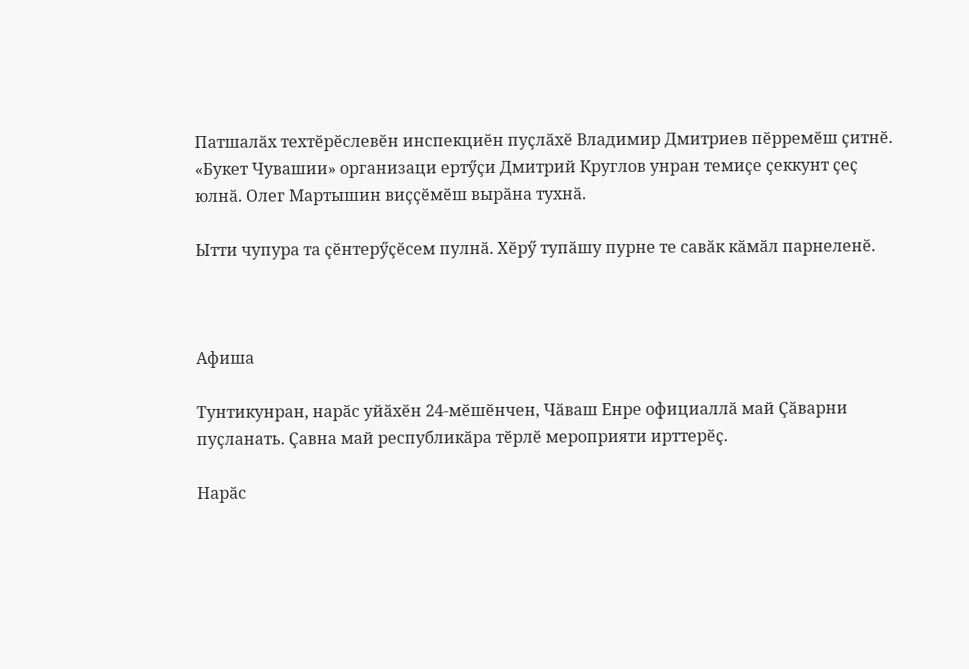Патшалӑх техтӗрӗслевӗн инспекциӗн пуҫлӑхӗ Владимир Дмитриев пӗрремӗш ҫитнӗ. «Букет Чувашии» организаци ертӳҫи Дмитрий Круглов унран темиҫе ҫеккунт ҫеҫ юлнӑ. Олег Мартышин виҫҫӗмӗш вырӑна тухнӑ.

Ытти чупура та ҫӗнтерӳҫӗсем пулнӑ. Хӗрӳ тупӑшу пурне те савӑк кӑмӑл парнеленӗ.



Афиша

Тунтикунран, нарӑс уйӑхӗн 24-мӗшӗнчен, Чӑваш Енре официаллӑ май Ҫӑварни пуҫланать. Ҫавна май республикӑра тӗрлӗ мероприяти ирттерӗҫ.

Нарӑс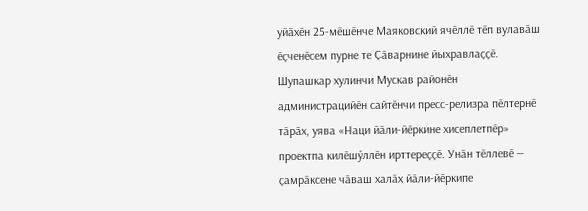уйӑхӗн 25-мӗшӗнче Маяковский ячӗллӗ тӗп вулавӑш ӗҫченӗсем пурне те Ҫӑварнине йыхравлаҫҫӗ. Шупашкар хулинчи Мускав районӗн администрацийӗн сайтӗнчи пресс-релизра пӗлтернӗ тӑрӑх, уява «Наци йӑли-йӗркине хисеплетпӗр» проектпа килӗшӳллӗн ирттереҫҫӗ. Унӑн тӗллевӗ — ҫамрӑксене чӑваш халӑх йӑли-йӗркипе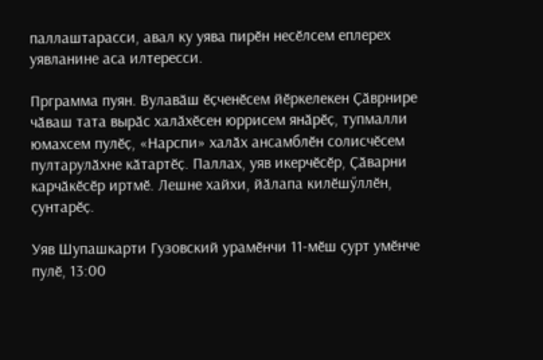паллаштарасси, авал ку уява пирӗн несӗлсем еплерех уявланине аса илтересси.

Прграмма пуян. Вулавӑш ӗҫченӗсем йӗркелекен Ҫӑврнире чӑваш тата вырӑс халӑхӗсен юррисем янӑрӗҫ, тупмалли юмахсем пулӗҫ, «Нарспи» халӑх ансамблӗн солисчӗсем пултарулӑхне кӑтартӗҫ. Паллах, уяв икерчӗсӗр, Ҫӑварни карчӑкӗсӗр иртмӗ. Лешне хайхи, йӑлапа килӗшӳллӗн, ҫунтарӗҫ.

Уяв Шупашкарти Гузовский урамӗнчи 11-мӗш ҫурт умӗнче пулӗ, 13:00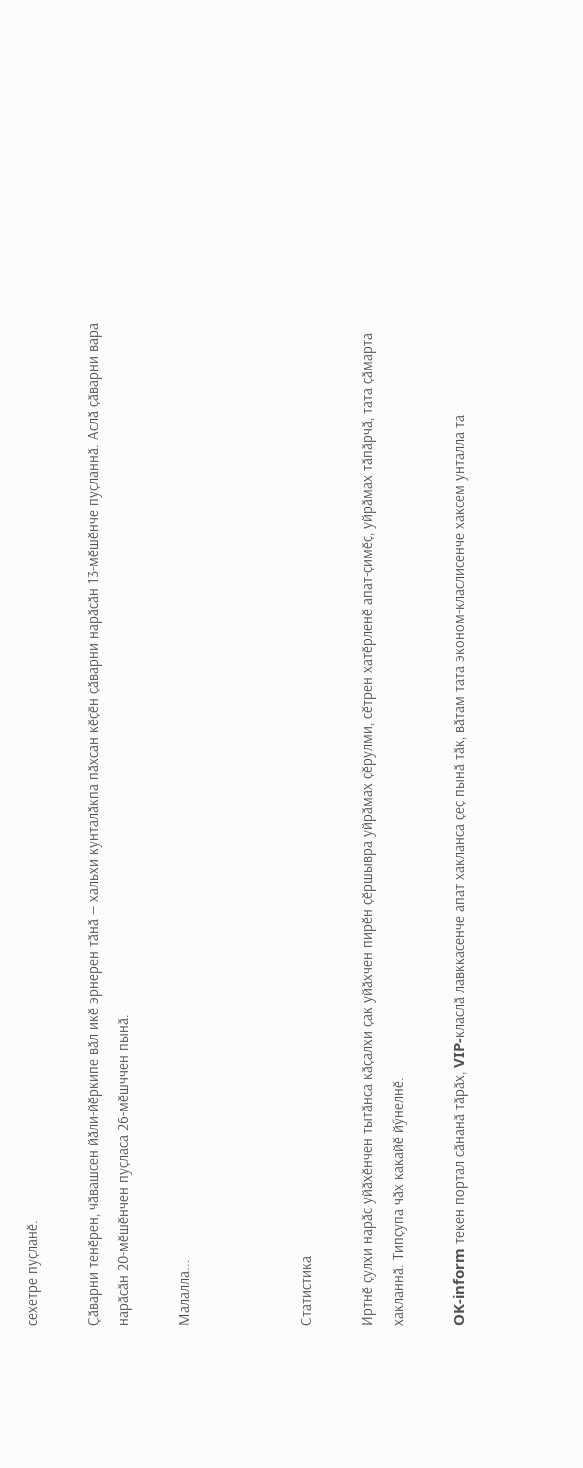сехетре пуҫланӗ.

Ҫӑварни тенӗрен, чӑвашсен йӑли-йӗркипе вӑл икӗ эрнерен тӑнӑ — хальхи кунталӑкпа пӑхсан кӗҫӗн ҫӑварни нарӑсӑн 13-мӗшӗнче пуҫланнӑ. Аслӑ ҫӑварни вара нарӑсӑн 20-мӗшӗнчен пуҫласа 26-мӗшччен пынӑ.

Малалла...



Статистика

Иртнӗ ҫулхи нарӑс уйӑхӗнчен тытӑнса кӑҫалхи ҫак уйӑхчен пирӗн ҫӗршывра уйрӑмах ҫӗрулми, сӗтрен хатӗрленӗ апат-ҫимӗҫ, уйрӑмах тӑпӑрчӑ, тата ҫӑмарта хакланнӑ. Типҫупа чӑх какайӗ йӳнелнӗ.

OK-inform текен портал сӑнанӑ тӑрӑх, VIP-класлӑ лавккасенче апат хакланса ҫеҫ пынӑ тӑк, вӑтам тата эконом-класлисенче хаксем унталла та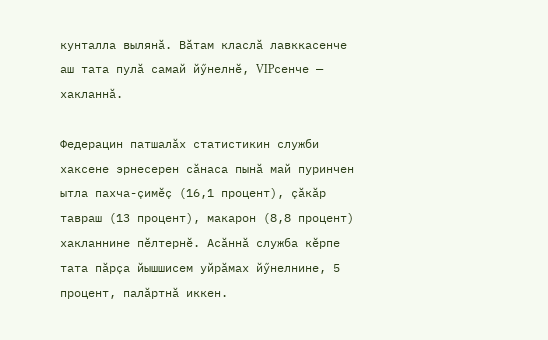кунталла вылянӑ. Вӑтам класлӑ лавккасенче аш тата пулӑ самай йӳнелнӗ, VIPсенче — хакланнӑ.

Федерацин патшалӑх статистикин служби хаксене эрнесерен сӑнаса пынӑ май пуринчен ытла пахча-ҫимӗҫ (16,1 процент), ҫӑкӑр тавраш (13 процент), макарон (8,8 процент) хакланнине пӗлтернӗ. Асӑннӑ служба кӗрпе тата пӑрҫа йышшисем уйрӑмах йӳнелнине, 5 процент, палӑртнӑ иккен.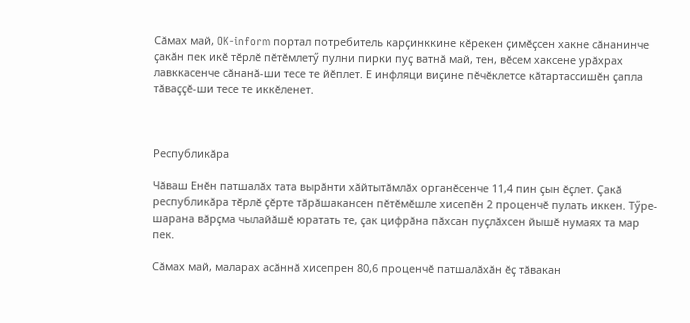Сӑмах май, OK-inform портал потребитель карҫинккине кӗрекен ҫимӗҫсен хакне сӑнанинче ҫакӑн пек икӗ тӗрлӗ пӗтӗмлетӳ пулни пирки пуҫ ватнӑ май, тен, вӗсем хаксене урӑхрах лавккасенче сӑнанӑ-ши тесе те йӗплет. Е инфляци виҫине пӗчӗклетсе кӑтартассишӗн ҫапла тӑваҫҫӗ-ши тесе те иккӗленет.



Республикӑра

Чӑваш Енӗн патшалӑх тата вырӑнти хӑйтытӑмлӑх органӗсенче 11,4 пин ҫын ӗҫлет. Ҫакӑ республикӑра тӗрлӗ ҫӗрте тӑрӑшакансен пӗтӗмӗшле хисепӗн 2 проценчӗ пулать иккен. Тӳре-шарана вӑрҫма чылайӑшӗ юратать те, ҫак цифрӑна пӑхсан пуҫлӑхсен йышӗ нумаях та мар пек.

Сӑмах май, маларах асӑннӑ хисепрен 80,6 проценчӗ патшалӑхӑн ӗҫ тӑвакан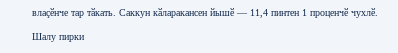влаҫӗнче тар тӑкать. Саккун кӑларакансен йышӗ — 11,4 пинтен 1 проценчӗ чухлӗ.

Шалу пирки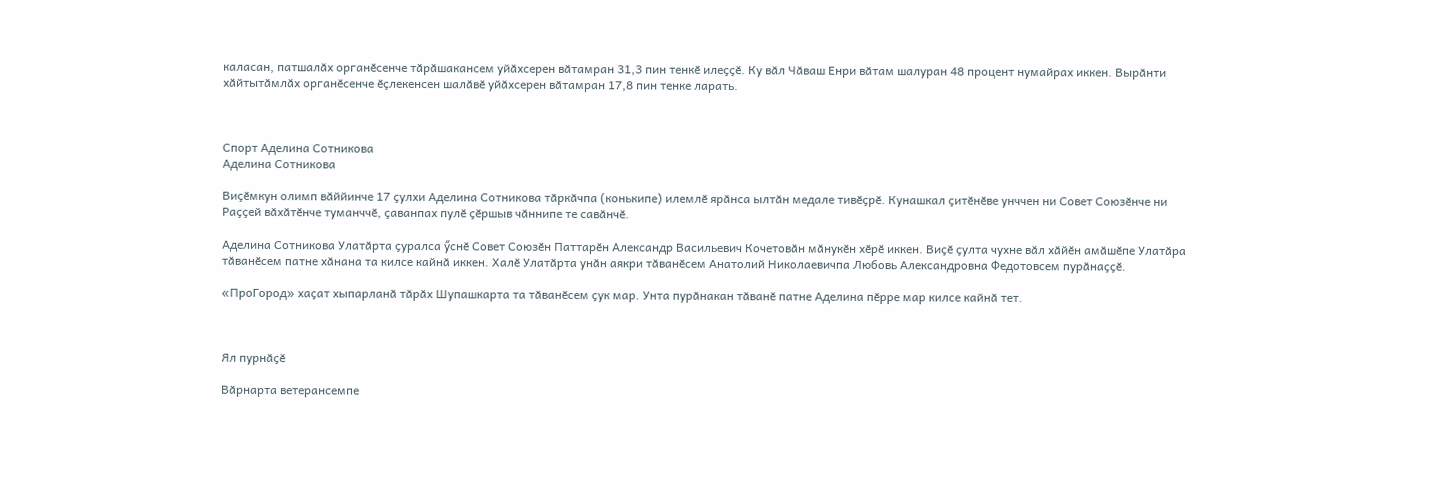каласан, патшалӑх органӗсенче тӑрӑшакансем уйӑхсерен вӑтамран 31,3 пин тенкӗ илеҫҫӗ. Ку вӑл Чӑваш Енри вӑтам шалуран 48 процент нумайрах иккен. Вырӑнти хӑйтытӑмлӑх органӗсенче ӗҫлекенсен шалӑвӗ уйӑхсерен вӑтамран 17,8 пин тенке ларать.



Спорт Аделина Сотникова
Аделина Сотникова

Виҫӗмкун олимп вӑййинче 17 ҫулхи Аделина Сотникова тӑркӑчпа (конькипе) илемлӗ ярӑнса ылтӑн медале тивӗҫрӗ. Кунашкал ҫитӗнӗве унччен ни Совет Союзӗнче ни Раҫҫей вӑхӑтӗнче туманччӗ, ҫаванпах пулӗ ҫӗршыв чӑннипе те савӑнчӗ.

Аделина Сотникова Улатӑрта ҫуралса ӳснӗ Совет Союзӗн Паттарӗн Александр Васильевич Кочетовӑн мӑнукӗн хӗрӗ иккен. Виҫӗ ҫулта чухне вӑл хӑйӗн амӑшӗпе Улатӑра тӑванӗсем патне хӑнана та килсе кайнӑ иккен. Халӗ Улатӑрта унӑн аякри тӑванӗсем Анатолий Николаевичпа Любовь Александровна Федотовсем пурӑнаҫҫӗ.

«ПроГород» хаҫат хыпарланӑ тӑрӑх Шупашкарта та тӑванӗсем ҫук мар. Унта пурӑнакан тӑванӗ патне Аделина пӗрре мар килсе кайнӑ тет.



Ял пурнӑҫӗ

Вӑрнарта ветерансемпе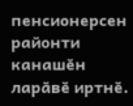пенсионерсен районти канашӗн ларӑвӗ иртнӗ.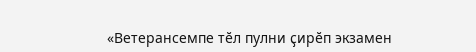«Ветерансемпе тӗл пулни ҫирӗп экзамен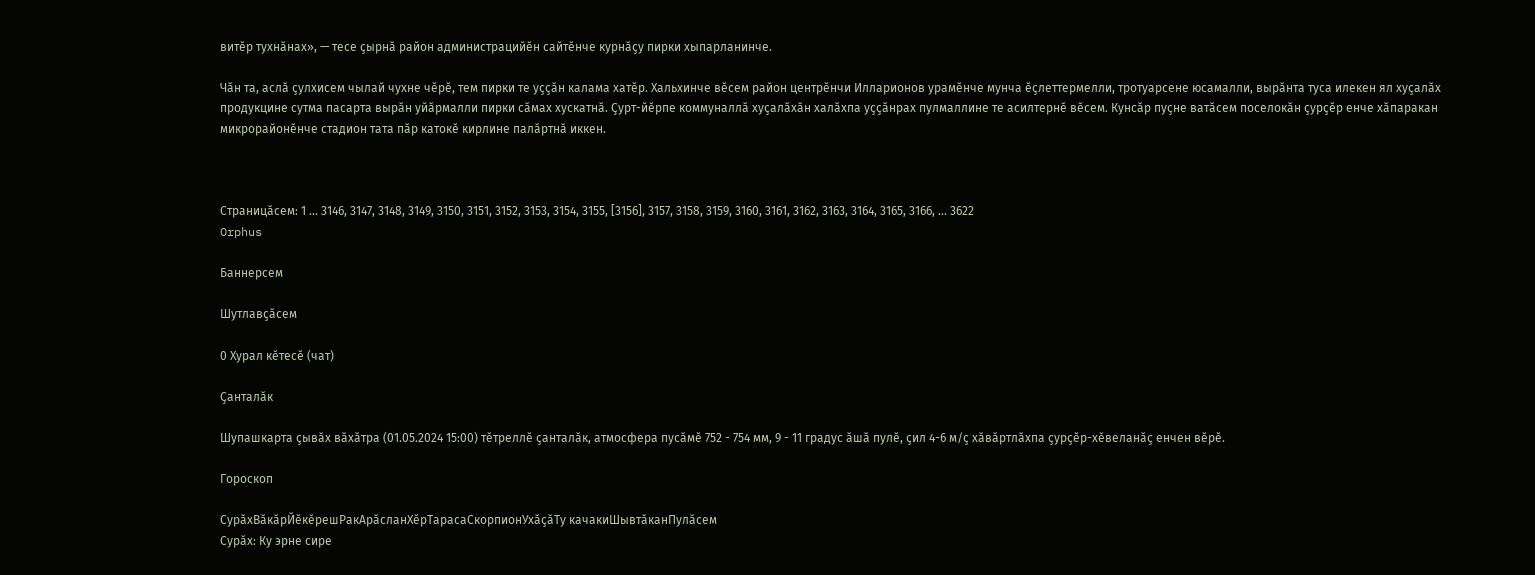витӗр тухнӑнах», — тесе ҫырнӑ район администрацийӗн сайтӗнче курнӑҫу пирки хыпарланинче.

Чӑн та, аслӑ ҫулхисем чылай чухне чӗрӗ, тем пирки те уҫҫӑн калама хатӗр. Хальхинче вӗсем район центрӗнчи Илларионов урамӗнче мунча ӗҫлеттермелли, тротуарсене юсамалли, вырӑнта туса илекен ял хуҫалӑх продукцине сутма пасарта вырӑн уйӑрмалли пирки сӑмах хускатнӑ. Ҫурт-йӗрпе коммуналлӑ хуҫалӑхӑн халӑхпа уҫҫӑнрах пулмаллине те асилтернӗ вӗсем. Кунсӑр пуҫне ватӑсем поселокӑн ҫурҫӗр енче хӑпаракан микрорайонӗнче стадион тата пӑр катокӗ кирлине палӑртнӑ иккен.



Страницӑсем: 1 ... 3146, 3147, 3148, 3149, 3150, 3151, 3152, 3153, 3154, 3155, [3156], 3157, 3158, 3159, 3160, 3161, 3162, 3163, 3164, 3165, 3166, ... 3622
Orphus

Баннерсем

Шутлавҫӑсем

0 Хурал кӗтесӗ (чат)

Ҫанталӑк

Шупашкарта ҫывӑх вӑхӑтра (01.05.2024 15:00) тӗтреллӗ ҫанталӑк, атмосфера пусӑмӗ 752 - 754 мм, 9 - 11 градус ӑшӑ пулӗ, ҫил 4-6 м/ҫ хӑвӑртлӑхпа ҫурҫӗр-хӗвеланӑҫ енчен вӗрӗ.

Гороскоп

СурӑхВӑкӑрЙӗкӗрешРакАрӑсланХӗрТарасаСкорпионУхӑҫӑТу качакиШывтӑканПулӑсем
Сурӑх: Ку эрне сире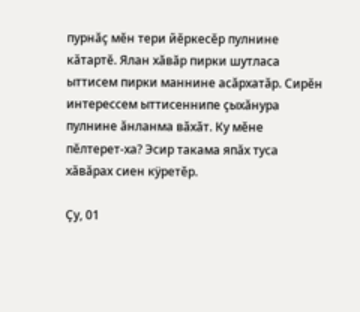пурнăç мĕн тери йĕркесĕр пулнине кăтартĕ. Ялан хăвăр пирки шутласа ыттисем пирки маннине асăрхатăр. Сирĕн интерессем ыттисеннипе çыхăнура пулнине ăнланма вăхăт. Ку мĕне пĕлтерет-ха? Эсир такама япăх туса хăвăрах сиен кÿретĕр.

Ҫу, 01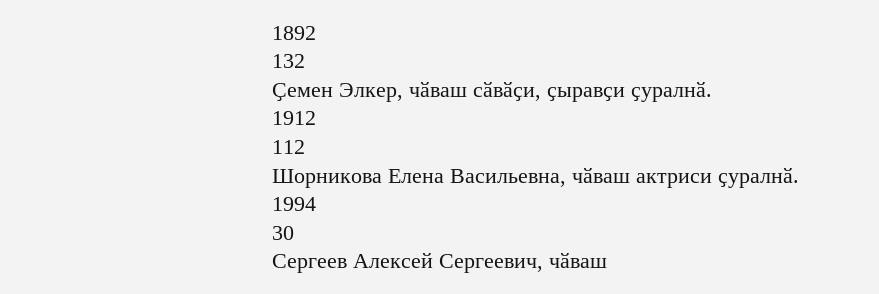1892
132
Ҫемен Элкер, чӑваш сӑвӑҫи, ҫыравҫи ҫуралнӑ.
1912
112
Шорникова Елена Васильевна, чӑваш актриси ҫуралнӑ.
1994
30
Сергеев Алексей Сергеевич, чӑваш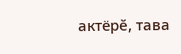актёрӗ, тава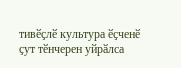тивӗҫлӗ культура ӗҫченӗ ҫут тӗнчерен уйрӑлса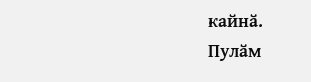кайнӑ.
Пулӑм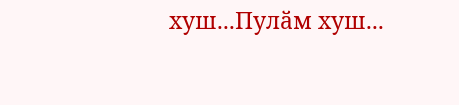хуш...Пулӑм хуш...